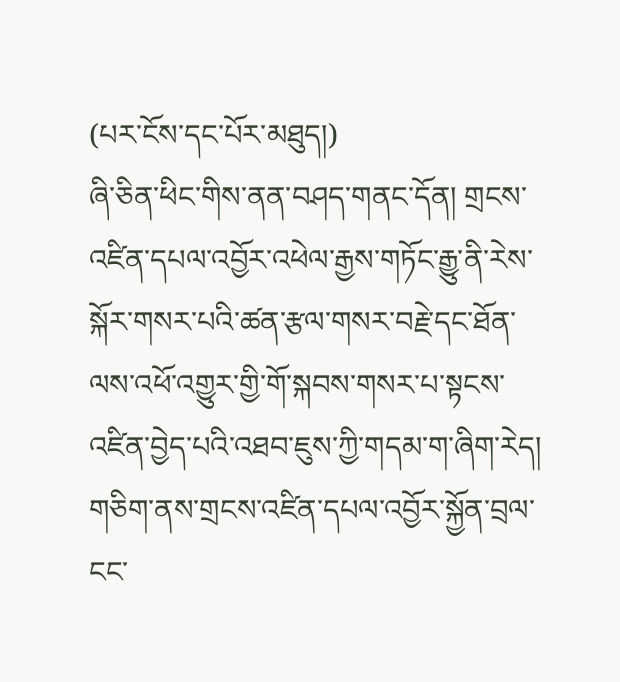(པར་ངོས་དང་པོར་མཐུད།)
ཞི་ཅིན་ཕིང་གིས་ནན་བཤད་གནང་དོན། གྲངས་འཛིན་དཔལ་འབྱོར་འཕེལ་རྒྱས་གཏོང་རྒྱུ་ནི་རེས་སྐོར་གསར་པའི་ཚན་རྩལ་གསར་བརྗེ་དང་ཐོན་ལས་འཕོ་འགྱུར་གྱི་གོ་སྐབས་གསར་པ་སྟངས་འཛིན་བྱེད་པའི་འཐབ་ཇུས་ཀྱི་གདམ་ག་ཞིག་རེད། གཅིག་ནས་གྲངས་འཛིན་དཔལ་འབྱོར་སྐྱོན་བྲལ་ངང་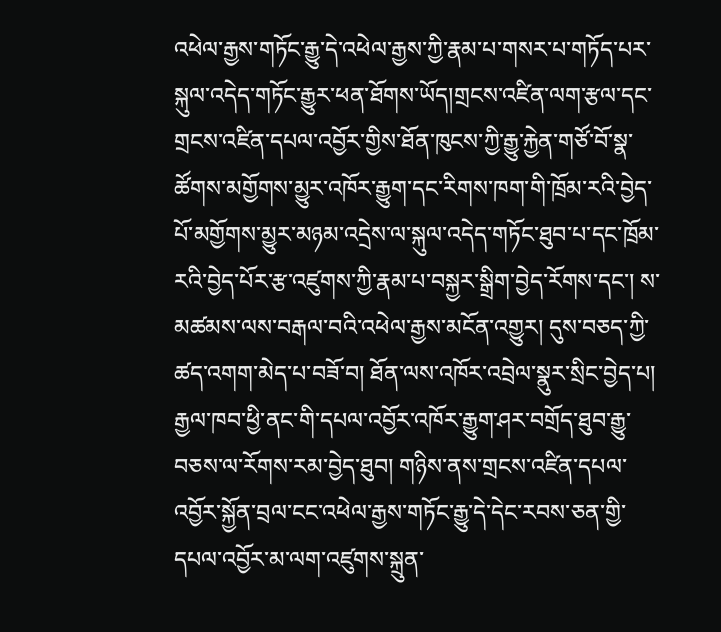འཕེལ་རྒྱས་གཏོང་རྒྱུ་དེ་འཕེལ་རྒྱས་ཀྱི་རྣམ་པ་གསར་པ་གཏོད་པར་སྐུལ་འདེད་གཏོང་རྒྱུར་ཕན་ཐོགས་ཡོད།གྲངས་འཛིན་ལག་རྩལ་དང་གྲངས་འཛིན་དཔལ་འབྱོར་གྱིས་ཐོན་ཁུངས་ཀྱི་རྒྱུ་རྐྱེན་གཙོ་བོ་སྣ་ཚོགས་མགྱོགས་མྱུར་འཁོར་རྒྱུག་དང་རིགས་ཁག་གི་ཁྲོམ་རའི་བྱེད་པོ་མགྱོགས་མྱུར་མཉམ་འདྲེས་ལ་སྐུལ་འདེད་གཏོང་ཐུབ་པ་དང་ཁྲོམ་རའི་བྱེད་པོར་རྩ་འཛུགས་ཀྱི་རྣམ་པ་བསྐྱར་སྒྲིག་བྱེད་རོགས་དང་། ས་མཚམས་ལས་བརྒལ་བའི་འཕེལ་རྒྱས་མངོན་འགྱུར། དུས་བཅད་ཀྱི་ཚད་འགག་མེད་པ་བཟོ་བ། ཐོན་ལས་འཁོར་འབྲེལ་སྣུར་སྲིང་བྱེད་པ། རྒྱལ་ཁབ་ཕྱི་ནང་གི་དཔལ་འབྱོར་འཁོར་རྒྱུག་ཤར་བགྲོད་ཐུབ་རྒྱུ་བཅས་ལ་རོགས་རམ་བྱེད་ཐུབ། གཉིས་ནས་གྲངས་འཛིན་དཔལ་འབྱོར་སྐྱོན་བྲལ་ངང་འཕེལ་རྒྱས་གཏོང་རྒྱུ་དེ་དེང་རབས་ཅན་གྱི་དཔལ་འབྱོར་མ་ལག་འཛུགས་སྐྲུན་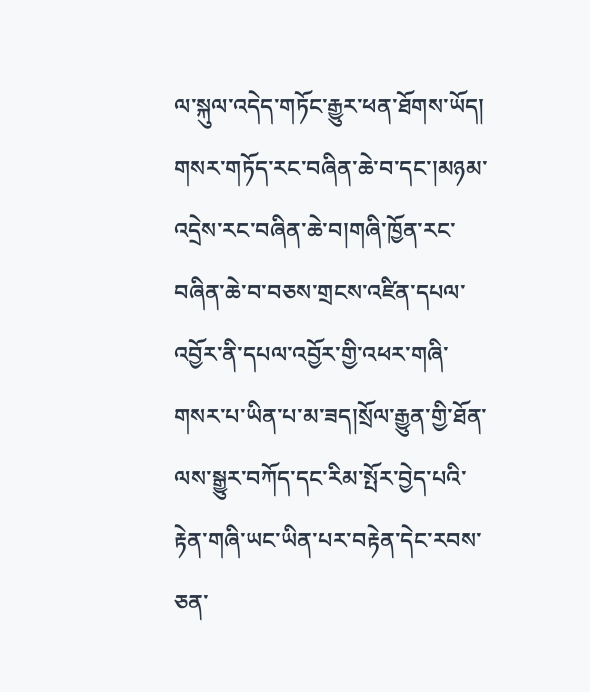ལ་སྐུལ་འདེད་གཏོང་རྒྱུར་ཕན་ཐོགས་ཡོད། གསར་གཏོད་རང་བཞིན་ཆེ་བ་དང་།མཉམ་འདྲེས་རང་བཞིན་ཆེ་བ།གཞི་ཁྱོན་རང་བཞིན་ཆེ་བ་བཅས་གྲངས་འཛིན་དཔལ་འབྱོར་ནི་དཔལ་འབྱོར་གྱི་འཕར་གཞི་གསར་པ་ཡིན་པ་མ་ཟད།སྲོལ་རྒྱུན་གྱི་ཐོན་ལས་སྒྱུར་བཀོད་དང་རིམ་སྤོར་བྱེད་པའི་རྟེན་གཞི་ཡང་ཡིན་པར་བརྟེན་དེང་རབས་ཅན་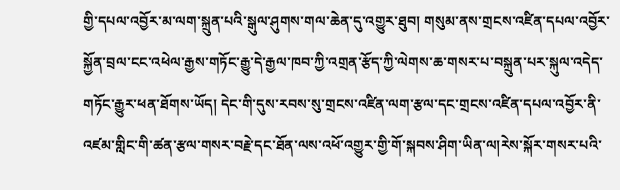གྱི་དཔལ་འབྱོར་མ་ལག་སྐྲུན་པའི་སྒུལ་ཤུགས་གལ་ཆེན་དུ་འགྱུར་ཐུབ། གསུམ་ནས་གྲངས་འཛིན་དཔལ་འབྱོར་སྐྱོན་བྲལ་ངང་འཕེལ་རྒྱས་གཏོང་རྒྱུ་དེ་རྒྱལ་ཁབ་ཀྱི་འགྲན་རྩོད་ཀྱི་ལེགས་ཆ་གསར་པ་བསྐྲུན་པར་སྐུལ་འདེད་གཏོང་རྒྱུར་ཕན་ཐོགས་ཡོད། དེང་གི་དུས་རབས་སུ་གྲངས་འཛིན་ལག་རྩལ་དང་གྲངས་འཛིན་དཔལ་འབྱོར་ནི་འཛམ་གླིང་གི་ཚན་རྩལ་གསར་བརྗེ་དང་ཐོན་ལས་འཕོ་འགྱུར་གྱི་གོ་སྐབས་ཤིག་ཡིན་ལ།རེས་སྐོར་གསར་པའི་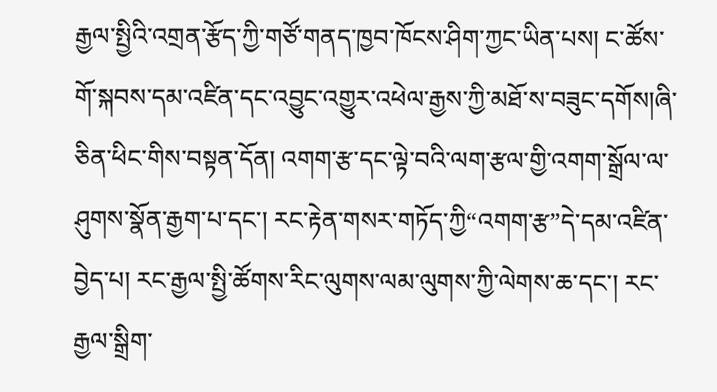རྒྱལ་སྤྱིའི་འགྲན་རྩོད་ཀྱི་གཙོ་གནད་ཁྱབ་ཁོངས་ཤིག་ཀྱང་ཡིན་པས། ང་ཚོས་གོ་སྐབས་དམ་འཛིན་དང་འབྱུང་འགྱུར་འཕེལ་རྒྱས་ཀྱི་མཐོ་ས་བཟུང་དགོས།ཞི་ཅིན་ཕིང་གིས་བསྟན་དོན། འགག་རྩ་དང་ལྟེ་བའི་ལག་རྩལ་གྱི་འགག་སྒྲོལ་ལ་ཤུགས་སྣོན་རྒྱག་པ་དང་། རང་རྟེན་གསར་གཏོད་ཀྱི“འགག་རྩ”དེ་དམ་འཛིན་བྱེད་པ། རང་རྒྱལ་སྤྱི་ཚོགས་རིང་ལུགས་ལམ་ལུགས་ཀྱི་ལེགས་ཆ་དང་། རང་རྒྱལ་སྒྲིག་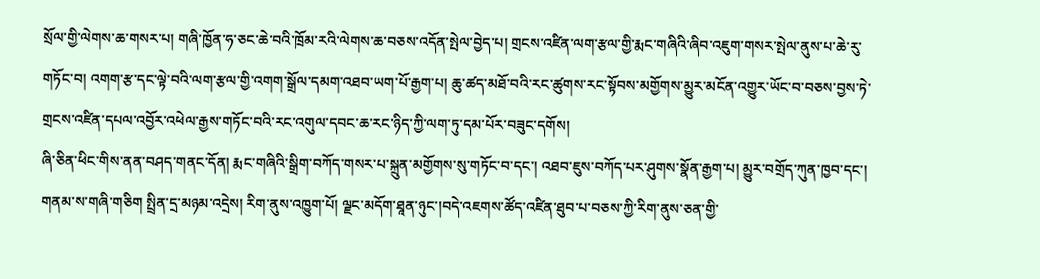སྲོལ་གྱི་ལེགས་ཆ་གསར་པ། གཞི་ཁྱོན་ཧ་ཅང་ཆེ་བའི་ཁྲོམ་རའི་ལེགས་ཆ་བཅས་འདོན་སྤེལ་བྱེད་པ། གྲངས་འཛིན་ལག་རྩལ་གྱི་རྨང་གཞིའི་ཞིབ་འཇུག་གསར་སྤེལ་ནུས་པ་ཆེ་རུ་གཏོང་བ། འགག་རྩ་དང་ལྟེ་བའི་ལག་རྩལ་གྱི་འགག་སྒྲོལ་དམག་འཐབ་ཡག་པོ་རྒྱག་པ། ཆུ་ཚད་མཐོ་བའི་རང་ཚུགས་རང་སྟོབས་མགྱོགས་མྱུར་མངོན་འགྱུར་ཡོང་བ་བཅས་བྱས་ཏེ་གྲངས་འཛིན་དཔལ་འབྱོར་འཕེལ་རྒྱས་གཏོང་བའི་རང་འགུལ་དབང་ཆ་རང་ཉིད་ཀྱི་ལག་ཏུ་དམ་པོར་བཟུང་དགོས།
ཞི་ཅིན་ཕིང་གིས་ནན་བཤད་གནང་དོན། རྨང་གཞིའི་སྒྲིག་བཀོད་གསར་པ་སྐྲུན་མགྱོགས་སུ་གཏོང་བ་དང་། འཐབ་ཇུས་བཀོད་པར་ཤུགས་སྣོན་རྒྱག་པ། མྱུར་བགྲོད་ཀུན་ཁྱབ་དང་། གནམ་ས་གཞི་གཅིག སྤྲིན་དྲ་མཉམ་འདྲེས། རིག་ནུས་འཁྱུག་པོ། ལྗང་མདོག་ཐཱན་ཉུང་།བདེ་འཇགས་ཚོད་འཛིན་ཐུབ་པ་བཅས་ཀྱི་རིག་ནུས་ཅན་གྱི་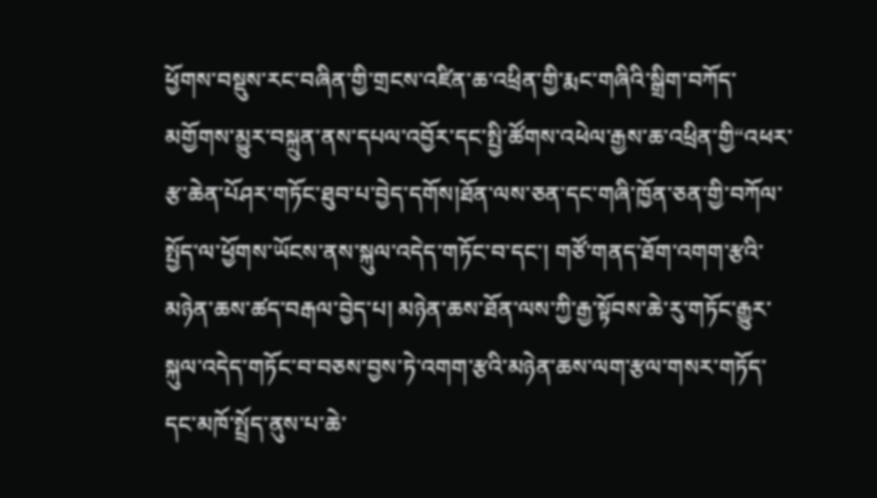ཕྱོགས་བསྡུས་རང་བཞིན་གྱི་གྲངས་འཛིན་ཆ་འཕྲིན་གྱི་རྨང་གཞིའི་སྒྲིག་བཀོད་མགྱོགས་མྱུར་བསྐྲུན་ནས་དཔལ་འབྱོར་དང་སྤྱི་ཚོགས་འཕེལ་རྒྱས་ཆ་འཕྲིན་གྱི“འཕར་རྩ་ཆེན་པོཤར་གཏོང་ཐུབ་པ་བྱེད་དགོས།ཐོན་ལས་ཅན་དང་གཞི་ཁྱོན་ཅན་གྱི་བཀོལ་སྤྱོད་ལ་ཕྱོགས་ཡོངས་ནས་སྐུལ་འདེད་གཏོང་བ་དང་། གཙོ་གནད་ཐོག་འགག་རྩའི་མཉེན་ཆས་ཚད་བརྒལ་བྱེད་པ། མཉེན་ཆས་ཐོན་ལས་ཀྱི་རྒྱ་སྟོབས་ཆེ་རུ་གཏོང་རྒྱུར་སྐུལ་འདེད་གཏོང་བ་བཅས་བྱས་ཏེ་འགག་རྩའི་མཉེན་ཆས་ལག་རྩལ་གསར་གཏོད་དང་མཁོ་སྤྲོད་ནུས་པ་ཆེ་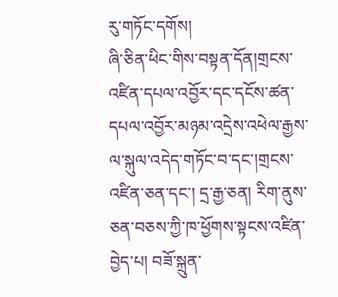རུ་གཏོང་དགོས།
ཞི་ཅིན་ཕིང་གིས་བསྟན་དོན།གྲངས་འཛིན་དཔལ་འབྱོར་དང་དངོས་ཚན་དཔལ་འབྱོར་མཉམ་འདྲེས་འཕེལ་རྒྱས་ལ་སྐུལ་འདེད་གཏོང་བ་དང་།གྲངས་འཛིན་ཅན་དང་། དྲ་རྒྱ་ཅན། རིག་ནུས་ཅན་བཅས་ཀྱི་ཁ་ཕྱོགས་སྟངས་འཛིན་བྱེད་པ། བཟོ་སྐྲུན་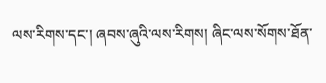ལས་རིགས་དང་། ཞབས་ཞུའི་ལས་རིགས། ཞིང་ལས་སོགས་ཐོན་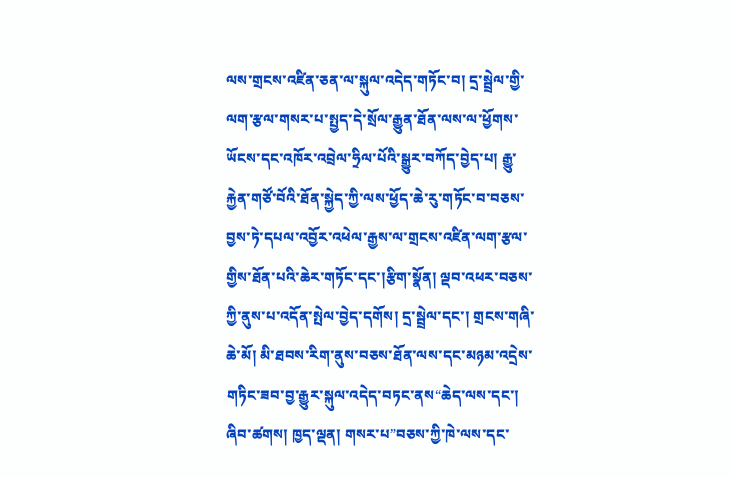ལས་གྲངས་འཛིན་ཅན་ལ་སྐུལ་འདེད་གཏོང་བ། དྲ་སྦྲེལ་གྱི་ལག་རྩལ་གསར་པ་སྤྱད་དེ་སྲོལ་རྒྱུན་ཐོན་ལས་ལ་ཕྱོགས་ཡོངས་དང་འཁོར་འབྲེལ་ཧྲིལ་པོའི་སྒྱུར་བཀོད་བྱེད་པ། རྒྱུ་རྐྱེན་གཙོ་བོའི་ཐོན་སྐྱེད་ཀྱི་ལས་ཕྱོད་ཆེ་རུ་གཏོང་བ་བཅས་བྱས་ཏེ་དཔལ་འབྱོར་འཕེལ་རྒྱས་ལ་གྲངས་འཛིན་ལག་རྩལ་གྱིས་ཐོན་པའི་ཆེར་གཏོང་དང་།རྩིག་སྣོན། ལྡབ་འཕར་བཅས་ཀྱི་ནུས་པ་འདོན་སྤེལ་བྱེད་དགོས། དྲ་སྦྲེལ་དང་། གྲངས་གཞི་ཆེ་མོ། མི་ཐབས་རིག་ནུས་བཅས་ཐོན་ལས་དང་མཉམ་འདྲེས་གཏིང་ཟབ་བྱ་རྒྱུར་སྐུལ་འདེད་བཏང་ནས“ཆེད་ལས་དང་། ཞིབ་ཚགས། ཁྱད་ལྡན། གསར་པ”བཅས་ཀྱི་ཁེ་ལས་དང་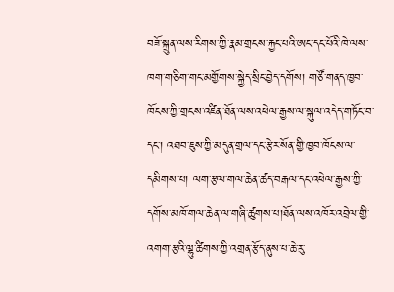བཟོ་སྐྲུན་ལས་རིགས་ཀྱི་རྣམ་གྲངས་རྐྱང་པའི་ཨང་དང་པོའི་ཁེ་ལས་ཁག་གཅིག་གང་མགྱོགས་སྐྱེད་སྲིང་བྱེད་དགོས། གཙོ་གནད་ཁྱབ་ཁོངས་ཀྱི་གྲངས་འཛིན་ཐོན་ལས་འཕེལ་རྒྱས་ལ་སྐུལ་འདེད་གཏོང་བ་དང་། འཐབ་ཇུས་ཀྱི་མདུན་གྲལ་དང་རྩེར་སོན་གྱི་ཁྱབ་ཁོངས་ལ་དམིགས་པ། ལག་རྩལ་གལ་ཆེན་ཚད་བརྒལ་དང་འཕེལ་རྒྱས་ཀྱི་དགོས་མཁོ་གལ་ཆེན་ལ་གཞི་ཚུགས་པ།ཐོན་ལས་འཁོར་འབྲེལ་གྱི་འགག་རྩའི་ལྷུ་ཚིགས་ཀྱི་འགྲན་རྩོད་ནུས་པ་ཆེ་རུ་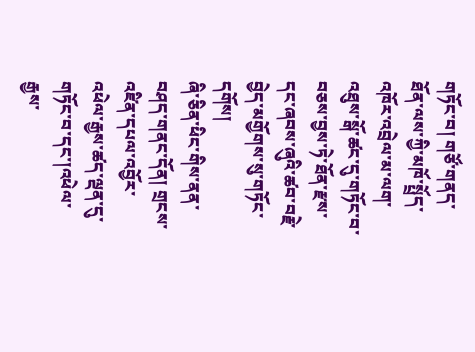གཏོང་བ། གཙོ་གནད་ཐོན་ལས་ཀྱི་མཁོ་སྤྲོད་འཁོར་འབྲེལ་མ་ལག་འཐུས་སྒོ་ཚང་དུ་གཏོང་བ་བཅས་བྱས་ཏེ་ཐོན་རྫས་དང་ཞབས་ཞུའི་ཚབ་བརྗེ་བྱེད་མགྱོགས་སུ་གཏོང་དགོས།
ཞི་ཅིན་ཕིང་གིས་ནན་བཤད་གནང་དོན། གྲངས་འཛིན་དཔལ་འབྱོར་འཕེལ་རྒྱས་ཚད་ལྡན་དུ་གཏོང་བ་དང་།འཕེལ་རྒྱས་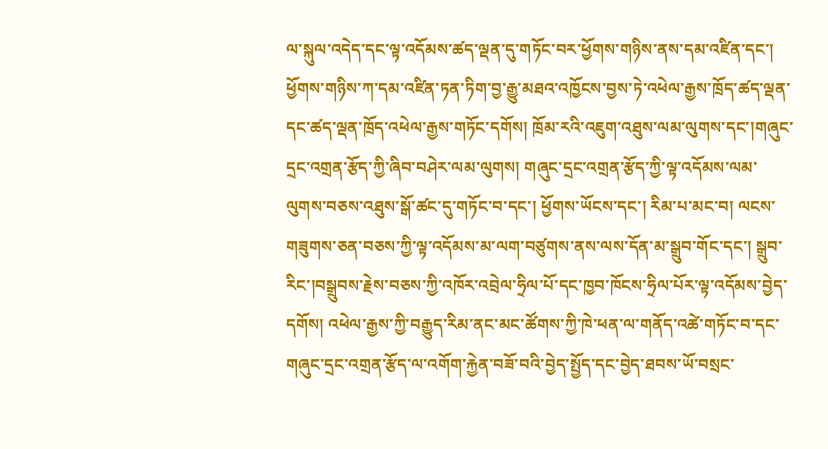ལ་སྐུལ་འདེད་དང་ལྟ་འདོམས་ཚད་ལྡན་དུ་གཏོང་བར་ཕྱོགས་གཉིས་ནས་དམ་འཛིན་དང་། ཕྱོགས་གཉིས་ཀ་དམ་འཛིན་ཏན་ཏིག་བྱ་རྒྱུ་མཐའ་འཁྱོངས་བྱས་ཏེ་འཕེལ་རྒྱས་ཁྲོད་ཚད་ལྡན་དང་ཚད་ལྡན་ཁྲོད་འཕེལ་རྒྱས་གཏོང་དགོས། ཁྲོམ་རའི་འཇུག་འཐུས་ལམ་ལུགས་དང་།གཞུང་དྲང་འགྲན་རྩོད་ཀྱི་ཞིབ་བཤེར་ལམ་ལུགས། གཞུང་དྲང་འགྲན་རྩོད་ཀྱི་ལྟ་འདོམས་ལམ་ལུགས་བཅས་འཐུས་སྒོ་ཚང་དུ་གཏོང་བ་དང་། ཕྱོགས་ཡོངས་དང་། རིམ་པ་མང་བ། ལངས་གཟུགས་ཅན་བཅས་ཀྱི་ལྟ་འདོམས་མ་ལག་བཙུགས་ནས་ལས་དོན་མ་སྒྲུབ་གོང་དང་། སྒྲུབ་རིང་།བསྒྲུབས་རྗེས་བཅས་ཀྱི་འཁོར་འབྲེལ་ཧྲིལ་པོ་དང་ཁྱབ་ཁོངས་ཧྲིལ་པོར་ལྟ་འདོམས་བྱེད་དགོས། འཕེལ་རྒྱས་ཀྱི་བརྒྱུད་རིམ་ནང་མང་ཚོགས་ཀྱི་ཁེ་ཕན་ལ་གནོད་འཚེ་གཏོང་བ་དང་གཞུང་དྲང་འགྲན་རྩོད་ལ་འགོག་རྐྱེན་བཟོ་བའི་བྱེད་སྤྱོད་དང་བྱེད་ཐབས་ཡོ་བསྲང་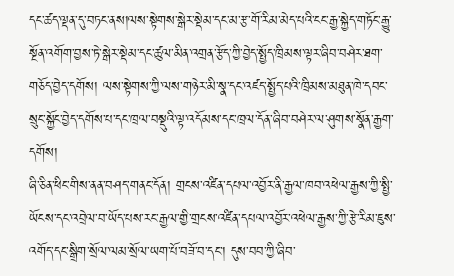དང་ཚད་ལྡན་དུ་བཏང་ནས།ལས་སྟེགས་སྒེར་སྡེམ་དང་མ་རྩ་གོ་རིམ་མེད་པའི་ངང་རྒྱ་སྐྱེད་གཏོང་རྒྱུ་སྔོན་འགོག་བྱས་ཏེ་སྒེར་སྡེམ་དང་ཚུལ་མིན་འགྲན་རྩོད་ཀྱི་བྱེད་སྤྱོད་ཁྲིམས་ལྟར་ཞིབ་བཤེར་ཐག་གཅོད་བྱེད་དགོས། ལས་སྟེགས་ཀྱི་ལས་གཉེར་མི་སྣ་དང་འཛད་སྤྱོད་པའི་ཁྲིམས་མཐུན་ཁེ་དབང་སྲུང་སྐྱོང་བྱེད་དགོས་པ་དང་ཁྲལ་བསྡུའི་ལྟ་འདོམས་དང་ཁྲལ་དོན་ཞིབ་བཤེར་ལ་ཤུགས་སྣོན་རྒྱག་དགོས།
ཞི་ཅིན་ཕིང་གིས་ནན་བཤད་གནང་དོན། གྲངས་འཛིན་དཔལ་འབྱོར་ནི་རྒྱལ་ཁབ་འཕེལ་རྒྱས་ཀྱི་སྤྱི་ཡོངས་དང་འབྲེལ་བ་ཡོད་པས་རང་རྒྱལ་གྱི་གྲངས་འཛིན་དཔལ་འབྱོར་འཕེལ་རྒྱས་ཀྱི་རྩེ་རིམ་ཇུས་འགོད་དང་སྒྲིག་སྲོལ་ལམ་སྲོལ་ཡག་པོ་བཟོ་བ་དང་། དུས་བབ་ཀྱི་ཞིབ་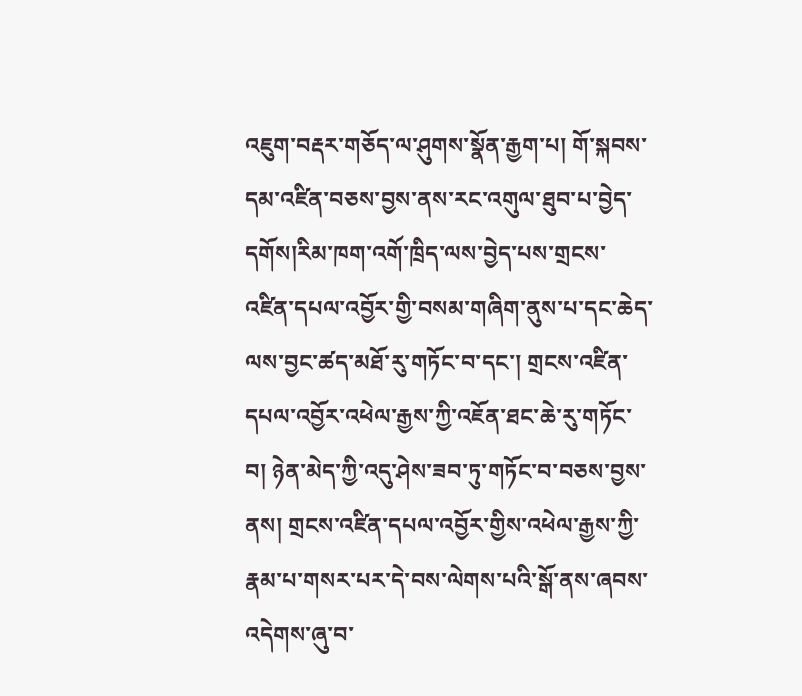འཇུག་བརྡར་གཅོད་ལ་ཤུགས་སྣོན་རྒྱག་པ། གོ་སྐབས་དམ་འཛིན་བཅས་བྱས་ནས་རང་འགུལ་ཐུབ་པ་བྱེད་དགོས།རིམ་ཁག་འགོ་ཁྲིད་ལས་བྱེད་པས་གྲངས་འཛིན་དཔལ་འབྱོར་གྱི་བསམ་གཞིག་ནུས་པ་དང་ཆེད་ལས་བྱང་ཚད་མཐོ་རུ་གཏོང་བ་དང་། གྲངས་འཛིན་དཔལ་འབྱོར་འཕེལ་རྒྱས་ཀྱི་འཇོན་ཐང་ཆེ་རུ་གཏོང་བ། ཉེན་མེད་ཀྱི་འདུ་ཤེས་ཟབ་ཏུ་གཏོང་བ་བཅས་བྱས་ནས། གྲངས་འཛིན་དཔལ་འབྱོར་གྱིས་འཕེལ་རྒྱས་ཀྱི་རྣམ་པ་གསར་པར་དེ་བས་ལེགས་པའི་སྒོ་ནས་ཞབས་འདེགས་ཞུ་བ་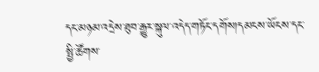དང་མཉམ་འདྲེས་ཐུབ་རྒྱུར་སྐུལ་འདེད་གཏོང་དགོས།དམངས་ཡོངས་དང་སྤྱི་ཚོགས་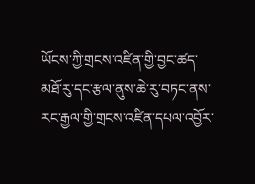ཡོངས་ཀྱི་གྲངས་འཛིན་གྱི་བྱང་ཚད་མཐོ་རུ་དང་རྩལ་ནུས་ཆེ་རུ་བཏང་ནས་རང་རྒྱལ་གྱི་གྲངས་འཛིན་དཔལ་འབྱོར་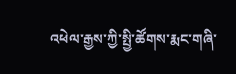འཕེལ་རྒྱས་ཀྱི་སྤྱི་ཚོགས་རྨང་གཞི་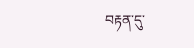བརྟན་དུ་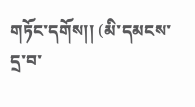གཏོང་དགོས།། (མི་དམངས་དྲ་བ་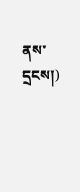ནས་དྲངས།)